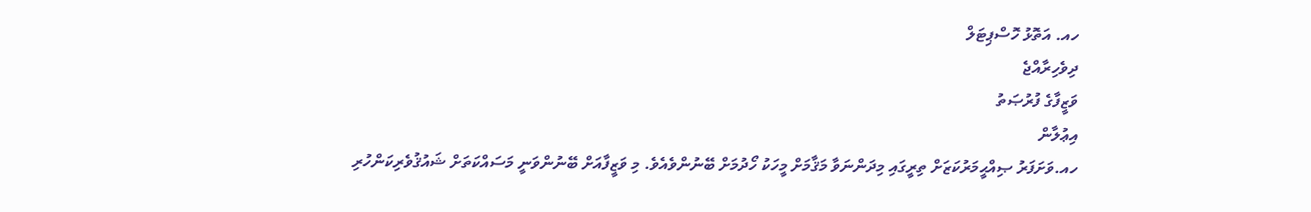ހއ. އަތޮޅު ހޮސްޕިޓަލް
ދިވެހިރާއްޖެ
ވަޒީފާގެ ފުރުޞަތު
އިޢުލާން
ހއ.ވަށަފަރު ޞިއްޙީމަރުކަޒަށް ތިރީގައި މިދަންނަވާ މަޤާމަށް މީހަކު ހޯދުމަށް ބޭނުންވެއެވެ. މި ވަޒީފާއަށް ބޭނުންވަނީ މަސައްކަތަށް ޝައުޤުވެރިކަންހުރި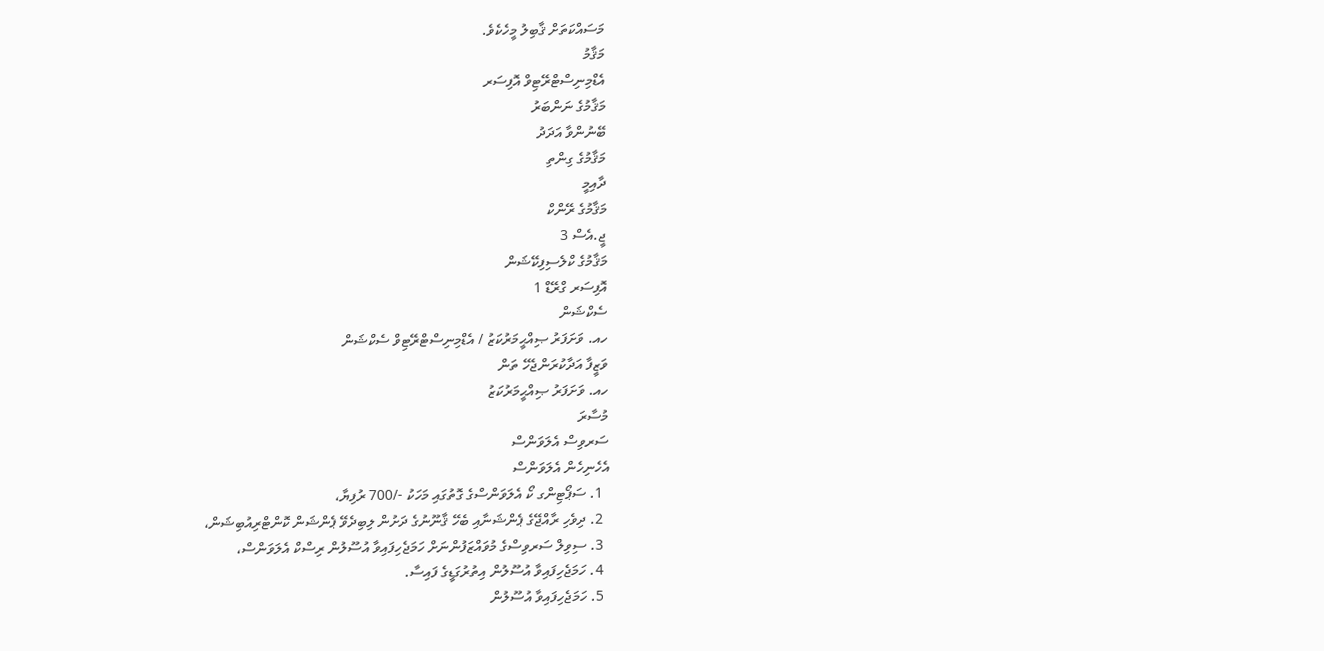މަސައްކަތަށް ޤާބިލު މީހެކެވެ.
މަޤާމު
އެޑްމިނިސްޓްރޭޓިވް އޮފިސަރ
މަޤާމުގެ ނަންބަރު
ބޭނުންވާ އަދަދު
މަޤާމުގެ ގިންތި
ދާއިމީ
މަޤާމުގެ ރޭންކް
ޖީ.އެސް 3
މަޤާމުގެ ކްލެސިފިކޭޝަން
އޮފިސަރ ގްރޭޑް 1
ސެކްޝަން
ހއ. ވަށަފަރު ޞިއްޙީމަރުކަޒު / އެޑްމިނިސްޓްރޭޓިވް ސެކްޝަން
ވަޒީފާ އަދާކުރަންޖެހޭ ތަން
ހއ. ވަށަފަރު ޞިއްޙީމަރުކަޒު
މުސާރަ
ސަރވިސް އެލަވަންސް
އެހެނިހެން އެލަވަންސް
  1. ސަޕޯޓިންގ ކޯ އެލަވަންސްގެ ގޮތުގައި މަހަކު -/700 ރުފިޔާ،
  2. ދިވެހި ރާއްޖޭގެ ޕެންޝަނާއި ބެހޭ ޤާނޫނުގެ ދަށުން ލިބިދެވޭ ޕެންޝަން ކޮންޓްރިއުބިޝަން،
  3. ސިވިލް ސަރވިސްގެ މުވައްޒަފުންނަށް ހަމަޖެހިފައިވާ އުސޫލުން ރިސްކް އެލަވަންސް،
  4. ހަމަޖެހިފައިވާ އުސޫލުން އިތުރުގަޑީގެ ފައިސާ.
  5. ހަމަޖެހިފައިވާ އުސޫލުން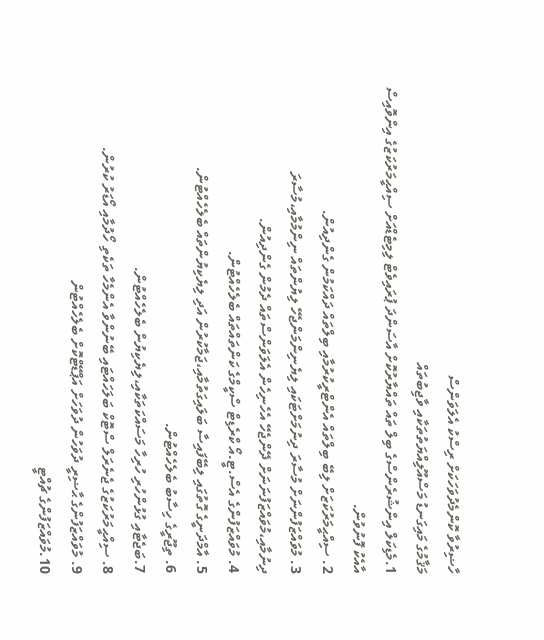ހާޟިރުވާ ކޮންމެދުވަހަކަށް ރިސްކު އެލަވަންސް
މަޤާމުގެ މައިގަނޑު މަސްއޫލިއްޔަތުތަކާއި ވާޖިބުތައް
1.މެޑިކަލް އިންޝުރެންސްގެ ބިލް ތައް ތައްޔާރުކޮށް އާސަންދަ ޕުރައިވެޓް ލިމިޓެޑްއަށް ސިއްޙީމަރުކަޒުގެ އިންވޮއިސް އާއެކު ފޮނުވުން.
2. ސިއްޙީމަރުކަޒަށް ލިބޭ ބިލްތައް އެންޓްރީކުރުމާއި ބިލްތައް ދައްކަމުން ގެންދިއުން.
3. މުވައްޒަފުންނަށް މުސާރަ ދިނުމަށްޓަކައި ލިޔެނިންމަންޖެހޭ ލިޔުންތައް ނިންމުމާއި،މުސާރަ ދިނުމާއި،މުވައްޒަފުނަނަށް ދޭންޖެހޭ އެހެނިހެން އެލަވަންސްތައް ދެމުން ގެންދިއުން.
4. މުވައްޒަފުންގެ އެސް.ޓީ.އޯ ކްރެޑިޓް ސްކީމްގެ ކަންތައްތައް ބެލެހެއްޓުން.
5. އާމްދަނީގެ ގޮތުގައި ލިބޭފައިސާ ބަލައިގަތުމާއި،ޖަމާކުރުން އަދި ލިޔެކިޔުންތައް ބެލެހެއްޓުން.
6. ތިޖޫރީގެ ހިސާބު ބެލެހެއްޓުން.
7.ބަޖެޓާއި ގުޅުންހުރި ހުރިހާ މަސައްކަތަކާއި،ލިޔެކިޔުން ބެލެހެއްޓުން.
8. ސިއްޙީމަރުކަޒުގެ ޖެނެރަލް ސްޓޮކް ބަލަހައްޓައި ބޭނުންވާ އެންމެހާ ތަކެތި ހޯދުމާއި އޯޑަރު ކުރުން.
9. މުވައްޒަފުންގެ ޙާޟިރީ ދުވަހުން ދުވަހަށް އަޕްޑޭޓްކޮށް ބެލެހެއްޓުން
10.މުވައްޒަފުންގެ ޗުއްޓީ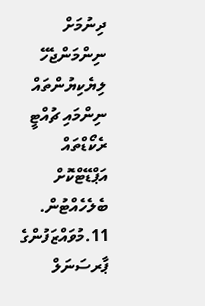ދިނުމަށް ނިންމަންޖެހޭ ލިޔެކިޔުންތައް ނިންމައި ޗުއްޓީ ރެކޯޑްތައް އަޕްޑޭޓްކޮށް ބެލެހެއްޓުން.
11.މުވައްޒަފުންގެ ޕާރސަނަލް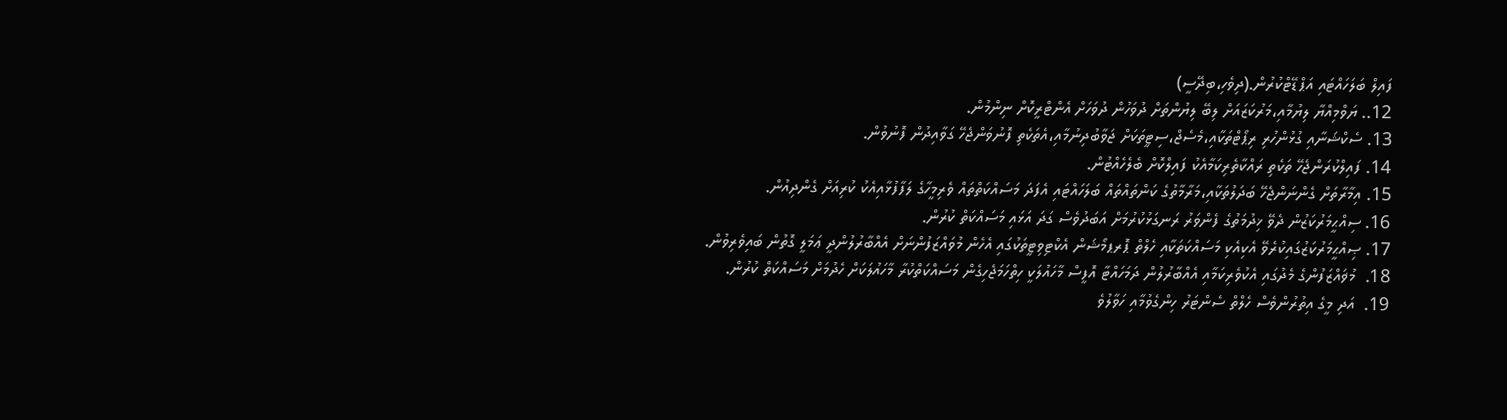ފައިލް ބަލަހައްޓައި އަޕްޑޭޓްކުރުން.(ދިވެހި،ބިދޭސީ)
12.. ޔަވްމިއްޔާ ލިޔުމާއި،މަރުކަޒައަށް ލިބޭ ލިޔުންތަށް ދުވަހުން ދުވަހަށް އެންޓްރީކޮށް ނިންމުން.
13. ސެކްޝަނާއި ގުޅުންހުރި ރިޕޯޓްތަކާއި،މެސެޖް،ސިޓީތަކަށް ޖަވާބުދިނުމާއި،އެތަކެތި ފޮނުވަންޖެހޭ ގަވާއިދުން ފޮނުވުން.
14. ފައިލްކުރަންޖެހޭ ތަކެތި ރައްކާތެރިކަމާއެކު ފައިލްކޮށް ބެލެހެއްޓުން.
15. އިމާރާތަށް ގެންނަންޖެހޭ ބަދަލުތަކާއި،މަރާމާތުގެ ކަންތައްތައް ބަލަހައްޓައި އެފަދަ މަސައްކަތްތައް ވެރިމީހާގެ ލަފާފުޅާއިއެކު ކުރިއަށް ގެންދިއުން.
16. ސިއްޙީމަރުކަޒުން ދެވޭ ޚިދުމަތުގެ ފެންވަރު ރަނގަޅުކުރުމަށް އަބަދުވެސް ގަދަ އަޅައި މަސައްކަތް ކުރުން.
17. ޞިއްޙީމަރުކަޒުގައިކުރެވޭ އެކިއެކި މަސައްކަތަކާއި ހެލްތް ޕޮރޕމޯޝަން އެކްޓިވިޓީތަކުގައި އެހެން މުވައްޒަފުންނަށް އެއްބާރުލުންދީ ޢަމަލީ ގޮތުން ބައިވެރިވުން.
18.  މުޥައްޒަފުންގެ މެދުގައި އެކުވެރިކަމާއި އެއްބާރުލުން ދަމަހައްޓާ އޮފީސް މާހައުލަކީ ހިތްހަމަޖެހިގެން މަސައްކަތްކުރާ މާހައުލަކަށް ހެދުމަށް މަސައްކަތް ކުރުން.
19.  އަދި މީގެ އިތުރުންވެސް ހެލްތް ސެންޓަރު ހިންގެވުމާއި ހަވާލުވެ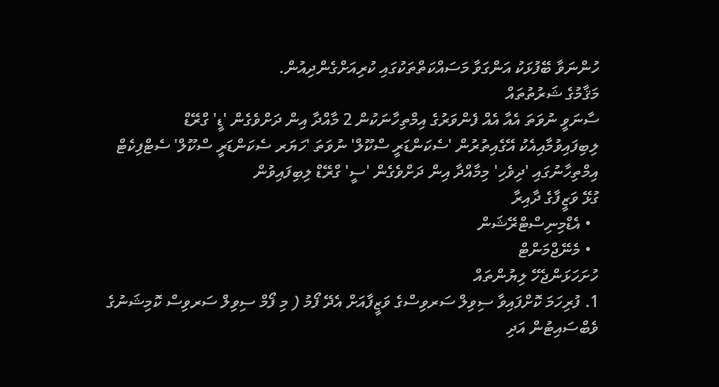ހުންނަވާ ބޭފުޅަކު އަންގަވާ މަސައްކަތްތަކުގައި ކުރިއަށްގެންދިއުން.
މަޤާމުގެ ޝަރުތުތައް
ސާނަވީ ނުވަތަ އެއާ އެއް ފެންވަރުގެ އިމްތިހާނަކުން 2 މާއްދާ އިން ދަށްވެގެން 'ޑީ' ގްރޭޑް ލިބިފައިވުމާއިއެކު އޭގެއިތުރުން 'ސެކަންޑަރީ ސްކޫލް' ނުވަތަ 'ހަޔަރ ސެކަންޑަރީ ސްކޫލް' ސެޓްފިކެޓް އިމްތިހާނުގައި 'ދިވެހި' މިމާއްދާ އިން ދަށްވެގެން 'ސީ' ގްރޭޑް ލިބިފައިވުން
ގުޅޭ ވަޒީފާގެ ދާއިރާ
  • އެޑްމިނިސްޓްރޭޝަން
  • މެނޭޖްމަންޓް
ހުށަހަޅަންޖެހޭ ލިޔުންތައް
1. ފުރިހަމަ ކޮށްފައިވާ ސިވިލް ސަރވިސްގެ ވަޒީފާއަށް އެދޭ ފޯމު ( މި ފޯމް ސިވިލް ސަރވިސް ކޮމިޝަނުގެ ވެބްސައިޓުން އަދި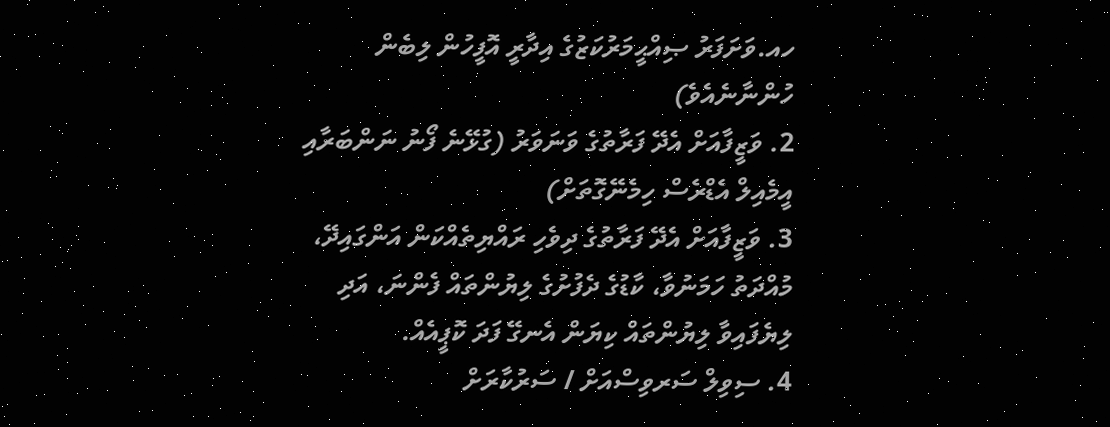ހއ.ވަށަފަރު ޞިއްޙީމަރުކަޒުގެ އިދާރީ އޮފީހުން ލިބެން ހުންނާނެއެވެ)
2. ވަޒީފާއަށް އެދޭ ފަރާތުގެ ވަނަވަރު (ގުޅޭނެ ފޯނު ނަންބަރާއި އީމެއިލް އެޑްރެސް ހިމެނޭގޮތަށް)
3. ވަޒީފާއަށް އެދޭ ފަރާތުގެ ދިވެހި ރައްޔިތެއްކަން އަންގައިދޭ، މުއްދަތު ހަމަނުވާ، ކާޑުގެ ދެފުށުގެ ލިޔުންތައް ފެންނަ، އަދި ލިޔެފައިވާ ލިޔުންތައް ކިޔަން އެނގޭ ފަދަ ކޮޕީއެއް.
4. ސިވިލް ސަރވިސްއަށް / ސަރުކާރަށް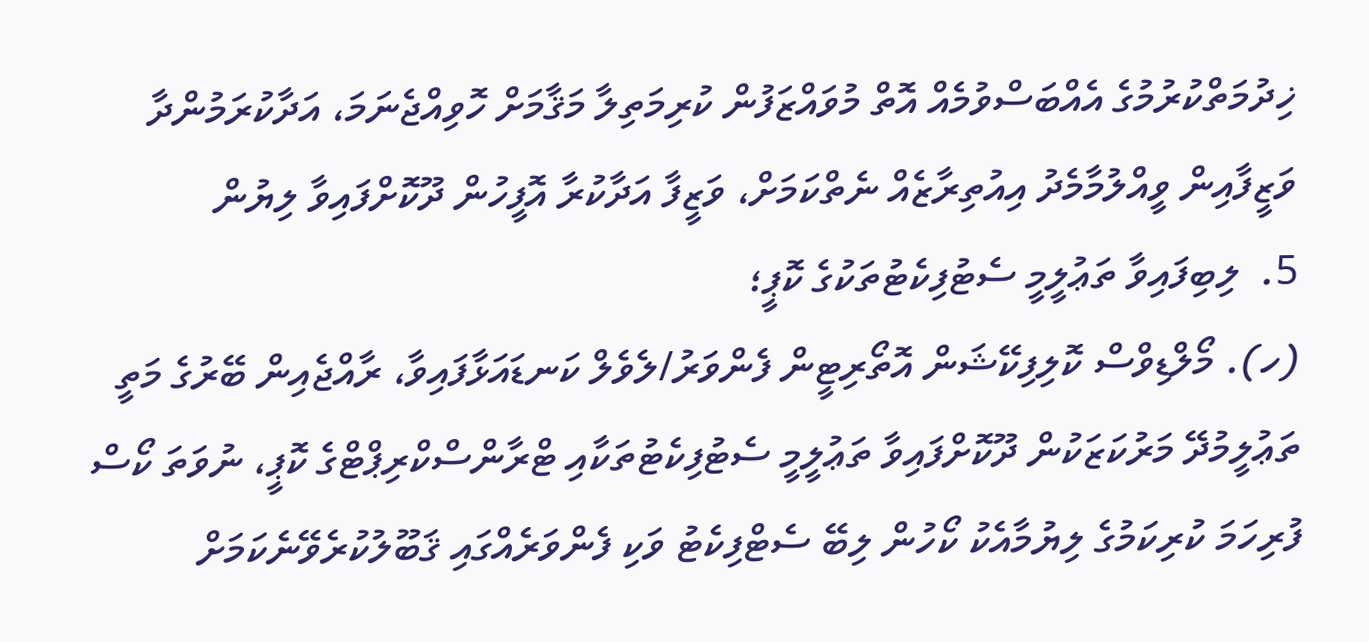ޚިދުމަތްކުރުމުގެ އެއްބަސްވުމެއް އޮތް މުވައްޒަފުން ކުރިމަތިލާ މަޤާމަށް ހޮވިއްޖެނަމަ، އަދާކުރަމުންދާ ވަޒީފާއިން ވީއްލުމާމެދު އިއުތިރާޒެއް ނެތްކަމަށް، ވަޒީފާ އަދާކުރާ އޮފީހުން ދޫކޮށްފައިވާ ލިޔުން
5.  ލިބިފައިވާ ތަޢުލީމީ ސެޓުފިކެޓުތަކުގެ ކޮޕީ؛
(ހ). މޯލްޑިވްސް ކޮލިފިކޭޝަން އޮތޯރިޓީން ފެންވަރު/ލެވެލް ކަނޑައަޅާފައިވާ، ރާއްޖެއިން ބޭރުގެ މަތީ ތަޢުލީމުދޭ މަރުކަޒަކުން ދޫކޮށްފައިވާ ތަޢުލީމީ ސެޓުފިކެޓުތަކާއި ޓްރާންސްކްރިޕްޓްގެ ކޮޕީ، ނުވަތަ ކޯސް ފުރިހަމަ ކުރިކަމުގެ ލިޔުމާއެކު ކޯހުން ލިބޭ ސެޓްފިކެޓު ވަކި ފެންވަރެއްގައި ޤަބޫލުކުރެވޭނެކަމަށް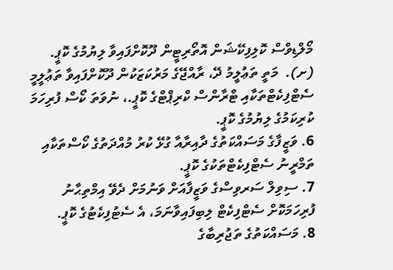މޯލްޑިވްސް ކޮލިފިކޭޝަން އޮތޯރިޓީން ދޫކޮށްފައިވާ ލިޔުމުގެ ކޮޕީ.
(ށ).  މަތީ ތަޢުލީމު ދޭ، ރާއްޖޭގެ މަރުކަޒަކުން ދޫކޮށްފައިވާ ތަޢުލީމީ ސެޓްފިކެޓްތަކާއި ޓްރާންސް ކްރިޕްޓްގެ ކޮޕީ.، ނުވަތަ ކޯސް ފުރިހަމަ ކުރިކަމުގެ ލިޔުމުގެ ކޮޕީ.
6. ވަޒީފާގެ މަސައްކަތުގެ ދާއިރާއާ ގުޅޭ ކުރު މުއްދަތުގެ ކޯސްތަކާއި ތަމްރީނު ސެޓްފިކެޓްތަކުގެ ކޮޕީ.
7. ސިވިލް ސަރވިސްގެ ވަޒީފާއަށް ވަނުމަށް ދެވޭ އިމްތިޙާނު ފުރިހަމަކޮށް ސެޓްފިކެޓް ލިބިފައިވާނަމަ، އެ ސެޓުފިކެޓުގެ ކޮޕީ.
8. މަސައްކަތުގެ ތަޖުރިބާގެ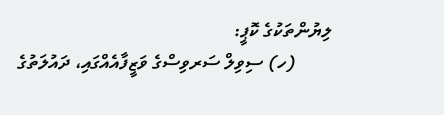ލިޔުންތަކުގެ ކޮޕީ:
        (ހ) ސިވިލް ސަރވިސްގެ ވަޒީފާއެއްގައި، ދައުލަތުގެ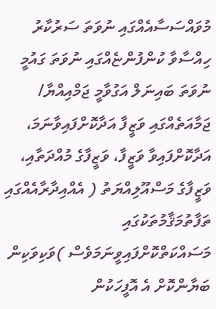މުވައްސަސާއެއްގައި ނުވަތަ ސަރުކާރު ހިއްސާވާ ކުންފުންޏެއްގައި ނުވަތަ ގައުމީ ނުވަތަ ބައިނަލް އަގުވާމީ ޖަމްއިއްޔާ/ ޖަމާއަތެއްގައި ވަޒީފާ އަދާކޮށްފައިވާނަމަ، އަދާކޮށްފައިވާ ވަޒީފާ، ވަޒީފާގެ މުއްދަތާއި، ވަޒީފާގެ މަސްއޫލިއްޔަތު ( އެއްއިދާރާއެއްގައި ތަފާތުމަޤާމުތަކުގައި މަސައްކަތްކޮށްފައިވީނަމަވެސް )ވަކިވަކިން ބަޔާންކޮށް އެ އޮފީހަކުން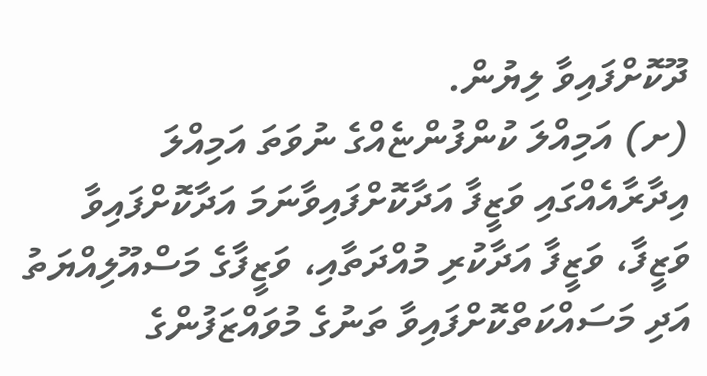ދޫކޮށްފައިވާ ލިޔުން.
(ށ) އަމިއްލަ ކުންފުންޏެއްގެ ނުވަތަ އަމިއްލަ އިދާރާއެއްގައި ވަޒީފާ އަދާކޮށްފައިވާނަމަ އަދާކޮށްފައިވާ ވަޒީފާ، ވަޒީފާ އަދާކުރި މުއްދަތާއި، ވަޒީފާގެ މަސްއޫލިއްޔަތު އަދި މަސައްކަތްކޮށްފައިވާ ތަނުގެ މުވައްޒަފުންގެ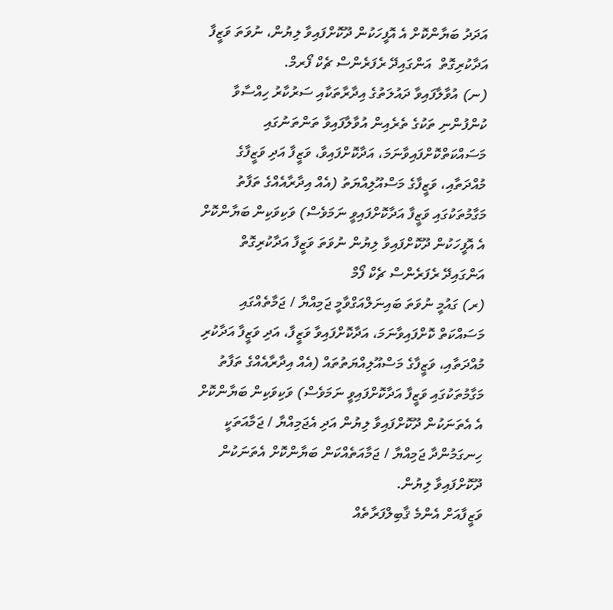އަދަދު ބަޔާންކޮށް އެ އޮފީހަކުން ދޫކޮށްފައިވާ ލިޔުން، ނުވަތަ ވަޒީފާ އަދާކުރިގޮތް  އަންގައިދޭ ރެފަރެންސް ޗެކް ފޯރމް.
(ނ) އުވާލާފައިވާ ދައުލަތުގެ އިދާރާތަކާއި ސަރުކާރު ހިއްސާވާ ކުންފުންނި ތަކުގެ ތެރެއިން އުވާލާފައިވާ ތަންތަނުގައި މަސައްކަތްކޮށްފައިވާނަމަ، އަދާކޮށްފައިވާ، ވަޒީފާ އަދި ވަޒީފާގެ މުއްދަތާއި، ވަޒީފާގެ މަސްއޫލިއްޔަތު (އެއް އިދާރާއެއްގެ ތަފާތު މަގާމުތަކުގައި ވަޒީފާ އަދާކޮށްފައިވީ ނަމަވެސް) ވަކިވަކިން ބަޔާންކޮށް އެ އޮފީހަކުން ދޫކޮށްފައިވާ ލިޔުން ނުވަތަ ވަޒީފާ އަދާކުރިގޮތް އަންގައިދޭ ރެފަރެންސް ޗެކް ފޯމް
(ރ) ގައުމީ ނުވަތަ ބައިނަލްއަގްވާމީ ޖަމިއްޔާ / ޖަމާތެއްގައި މަސައްކަތް ކޮށްފައިވާނަމަ، އަދާކޮށްފައިވާ ވަޒީފާ، އަދި ވަޒީފާ އަދާކުރި މުއްދަތާއި، ވަޒީފާގެ މަސްއޫލިއްޔަތުތައް (އެއް އިދާރާއެއްގެ ތަފާތު މަގާމުތަކުގައި ވަޒީފާ އަދާކޮށްފައިވީ ނަމަވެސް) ވަކިވަކިން ބަޔާންކޮށް އެ އެތަނަކުން ދޫކޮށްފައިވާ ލިޔުން އަދި އެޖަމިއްޔާ / ޖަމާއަތަކީ ހިނގަމުންދާ ޖަމިއްޔާ / ޖަމާއަތެއްކަން ބަޔާންކޮށް އެތަނަކުން ދޫކޮށްފައިވާ ލިޔުން.
ވަޒީފާއަށް އެންމެ ޤާބިލްފަރާތެއް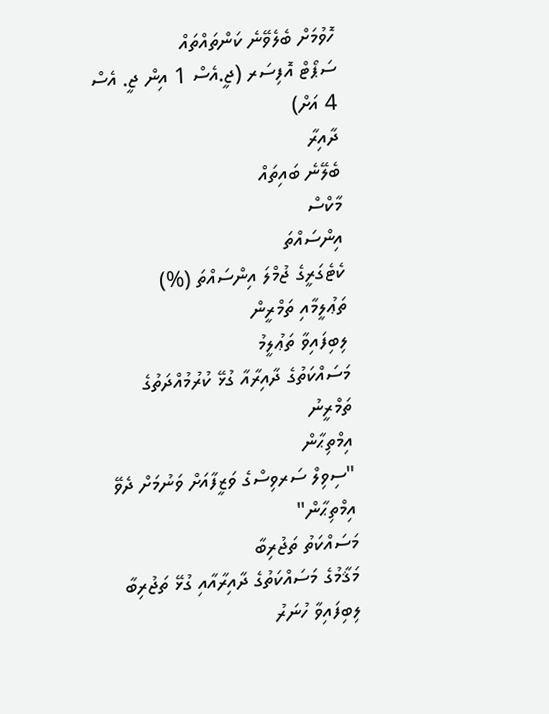ހޮވުމަށް ބެލެވޭނެ ކަންތައްތައް
ސަޕޯޓް އޮފިސަރ (ޖީ.އެސް 1 އިން ޖީ. އެސް 4 އަށް)
ދާއިރާ
ބެލޭނެ ބައިތައް
މާކްސް
އިންސައްތަ
ކެޓެގަރީގެ ޖުމްލަ އިންސައްތަ (%)
ތަޢުލީމާއި ތަމްރީން
ލިބިފައިވާ ތަޢުލީމު
މަސައްކަތުގެ ދާއިރާއާ ގުޅޭ ކުރުމުއްދަތުގެ ތަމްރީނު
އިމްތިޙާން
"ސިވިލް ސަރވިސްގެ ވަޒީފާއަށް ވަނުމަށް ދެވޭ އިމްތިޙާން"
މަސައްކަތު ތަޖުރިބާ
މަޤާމުގެ މަސައްކަތުގެ ދާއިރާއާއި ގުޅޭ ތަޖުރިބާ
ލިބިފައިވާ ހުނަރު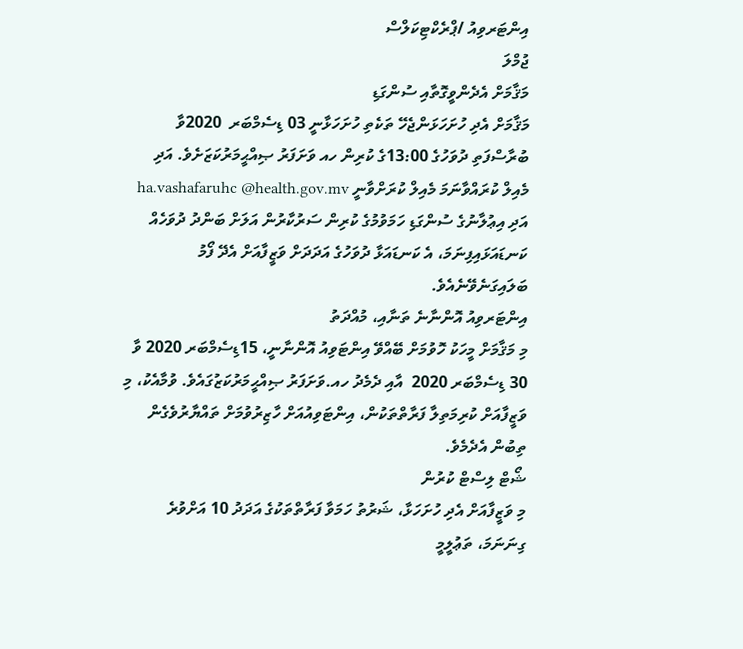އިންޓަރވިއު /ޕްރެކްޓިކަލްސް
ޖުމްލަ
މަޤާމަށް އެދެންވީގޮތާއި ސުންގަޑި
މަޤާމަށް އެދި ހުށަހަޅަންޖެހޭ ތަކެތި ހުށަހަޅާނީ 03 ޑިސެމްބަރ  2020ވާ ބުރާސްފަތި ދުވަހުގެ 13:00ގެ ކުރިން ހއ ވަށަފަރު ޞިއްޙީމަރުކަޒަށެވެ. އަދި މެއިލް ކުރައްވާނަމަ މެއިލް ކުރަށްވާނީ ha.vashafaruhc @health.gov.mv
އަދި އިޢުލާނުގެ ސުންގަޑި ހަމަވުމުގެ ކުރިން ސަރުކާރުން އަލަށް ބަންދު ދުވަހެއް ކަނޑައަޅައިފިނަމަ، އެ ކަނޑައަޅާ ދުވަހުގެ އަދަދަށް ވަޒީފާއަށް އެދޭ ފޯމު ބަލައިގަނެވޭނެއެވެ.
އިންޓަރވިއު އޮންނާނެ ތަނާއި، މުއްދަތު
މި މަޤާމަށް މީހަކު ހޮވުމަށް ބޭއްވޭ އިންޓަވިއު އޮންނާނީ، 15ޑިސެމްބަރ 2020 ވާ 30 ޑިސެމްބަރ 2020  އާއި ދެމެދު ހއ.ވަށަފަރު ޞިއްޙީމަރުކަޒުގައެވެ. ވުމާއެކު، މި ވަޒީފާއަށް ކުރިމަތިލާ ފަރާތްތަކުން، އިންޓަވިއުއަށް ހާޒިރުވުމަށް ތައްޔާރުވެގެން ތިބުން އެދެމެވެ.
ޝޯޓް ލިސްޓް ކުރުން
މި ވަޒީފާއަށް އެދި ހުށަހަޅާ، ޝަރުތު ހަމަވާ ފަރާތްތަކުގެ އަދަދު 10 އަށްވުރެ ގިނަނަމަ، ތަޢުލީމީ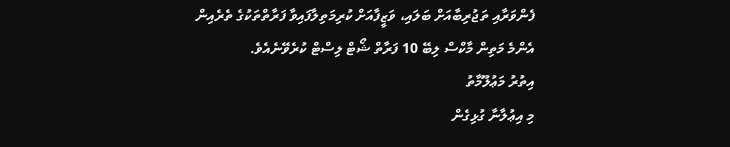ފެންވަރާއި ތަޖުރިބާއަށް ބަލައި، ވަޒީފާއަށް ކުރިމަތިލާފައިވާ ފަރާތްތަކުގެ ތެރެއިން އެންމެ މަތިން މާކްސް ލިބޭ 10 ފަރާތް ޝޯޓް ލިސްޓް ކުރެވޭނެއެވެ.
އިތުރު މަޢުލޫމާތު
މި އިޢުލާނާ ގުޅިގެން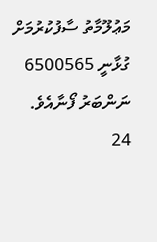މަޢުލޫމާތު ސާފުކުރުމަށް ގުޅާނީ 6500565 ނަންބަރު ފޯނާއެވެ.
24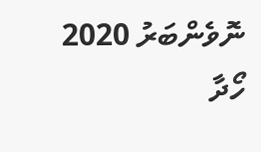ނޮވެންބަރު 2020
ހޯދާ